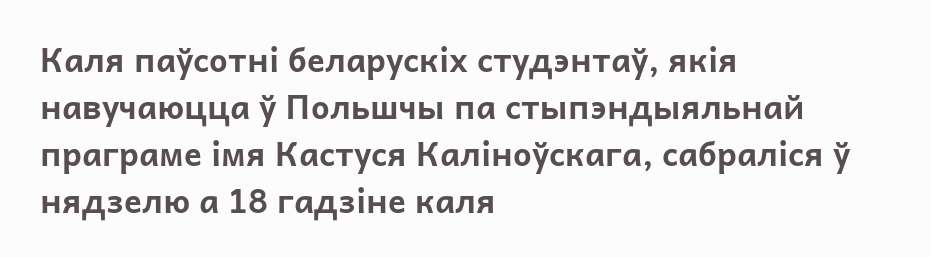Каля паўсотні беларускіх студэнтаў, якія навучаюцца ў Польшчы па стыпэндыяльнай праграме імя Кастуся Каліноўскага, сабраліся ў нядзелю а 18 гадзіне каля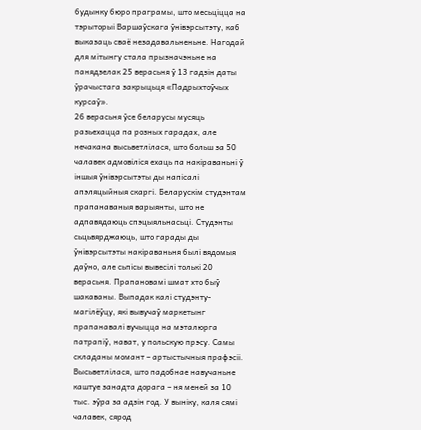будынку бюро праграмы, што месьціцца на тэрыторыі Варшаўскага ўнівэрсытэту, каб выказаць сваё незадавальненьне. Нагодай для мітынгу стала прызначэньне на панядзелак 25 верасьня ў 13 гадзін даты ўрачыстага закрыцьця «Падрыхтоўчых курсаў».
26 верасьня ўсе беларусы мусяць разьехацца па розных гарадах, але нечакана высьветлілася, што больш за 50 чалавек адмовіліся ехаць па накіраваньні ў іншыя ўнівэрсытэты ды напісалі апэляцыйныя скаргі. Беларускім студэнтам прапанаваныя варыянты, што не адпавядаюць спэцыяльнасьці. Студэнты сьцьвярджаюць, што гарады ды ўнівэрсытэты накіраваньня былі вядомыя даўно, але сьпісы вывесілі толькі 20 верасьня. Прапановамі шмат хто быў шакаваны. Выпадак калі студэнту-магілёўцу, які вывучаў маркетынг прапанавалі вучыцца на мэталюрга патрапіў, нават, у польскую прэсу. Самы складаны момант – артыстычныя прафэсіі. Высьветлілася, што падобнае навучаньне каштуе занадта дорага – ня меней за 10 тыс. эўра за адзін год. У выніку, каля сямі чалавек, сярод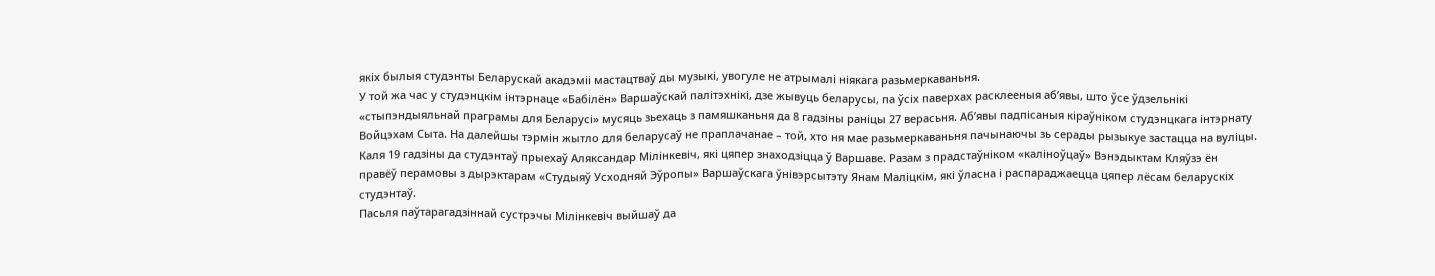якіх былыя студэнты Беларускай акадэміі мастацтваў ды музыкі, увогуле не атрымалі ніякага разьмеркаваньня.
У той жа час у студэнцкім інтэрнаце «Бабілён» Варшаўскай палітэхнікі, дзе жывуць беларусы, па ўсіх паверхах расклееныя аб’явы, што ўсе ўдзельнікі «стыпэндыяльнай праграмы для Беларусі» мусяць зьехаць з памяшканьня да 8 гадзіны раніцы 27 верасьня. Аб’явы падпісаныя кіраўніком студэнцкага інтэрнату Войцэхам Сыта. На далейшы тэрмін жытло для беларусаў не праплачанае – той, хто ня мае разьмеркаваньня пачынаючы зь серады рызыкуе застацца на вуліцы.
Каля 19 гадзіны да студэнтаў прыехаў Аляксандар Мілінкевіч, які цяпер знаходзіцца ў Варшаве. Разам з прадстаўніком «каліноўцаў» Вэнэдыктам Кляўзэ ён правёў перамовы з дырэктарам «Студыяў Усходняй Эўропы» Варшаўскага ўнівэрсытэту Янам Маліцкім, які ўласна і распараджаецца цяпер лёсам беларускіх студэнтаў.
Пасьля паўтарагадзіннай сустрэчы Мілінкевіч выйшаў да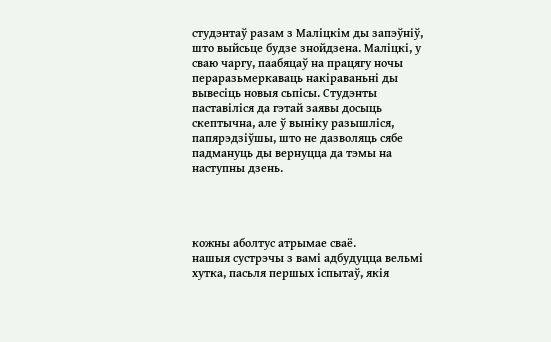студэнтаў разам з Маліцкім ды запэўніў, што выйсьце будзе знойдзена. Маліцкі, у сваю чаргу, паабяцаў на працягу ночы пераразьмеркаваць накіраваньні ды вывесіць новыя сьпісы. Студэнты паставіліся да гэтай заявы досыць скептычна, але ў выніку разышліся, папярэдзіўшы, што не дазволяць сябе падмануць ды вернуцца да тэмы на наступны дзень.




кожны аболтус атрымае сваё.
нашыя сустрэчы з вамі адбудуцца вельмі хутка, пасьля першых іспытаў, якія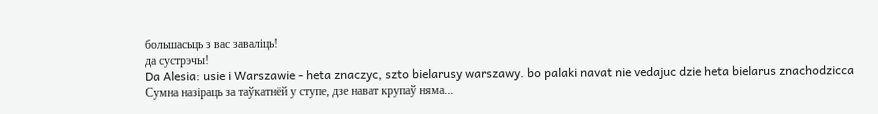большасьць з вас заваліць!
да сустрэчы!
Da Alesia: usie i Warszawie - heta znaczyc, szto bielarusy warszawy. bo palaki navat nie vedajuc dzie heta bielarus znachodzicca
Сумна назіраць за таўкатнёй у ступе, дзе нават крупаў няма...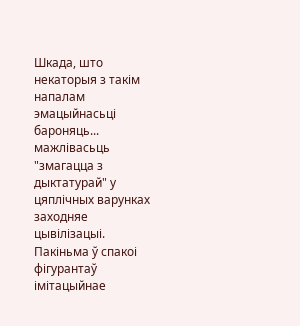Шкада, што некаторыя з такім напалам эмацыйнасьці бароняць... мажлівасьць "змагацца з дыктатурай" у цяплічных варунках заходняе цывілізацыі.
Пакіньма ў спакоі фігурантаў імітацыйнае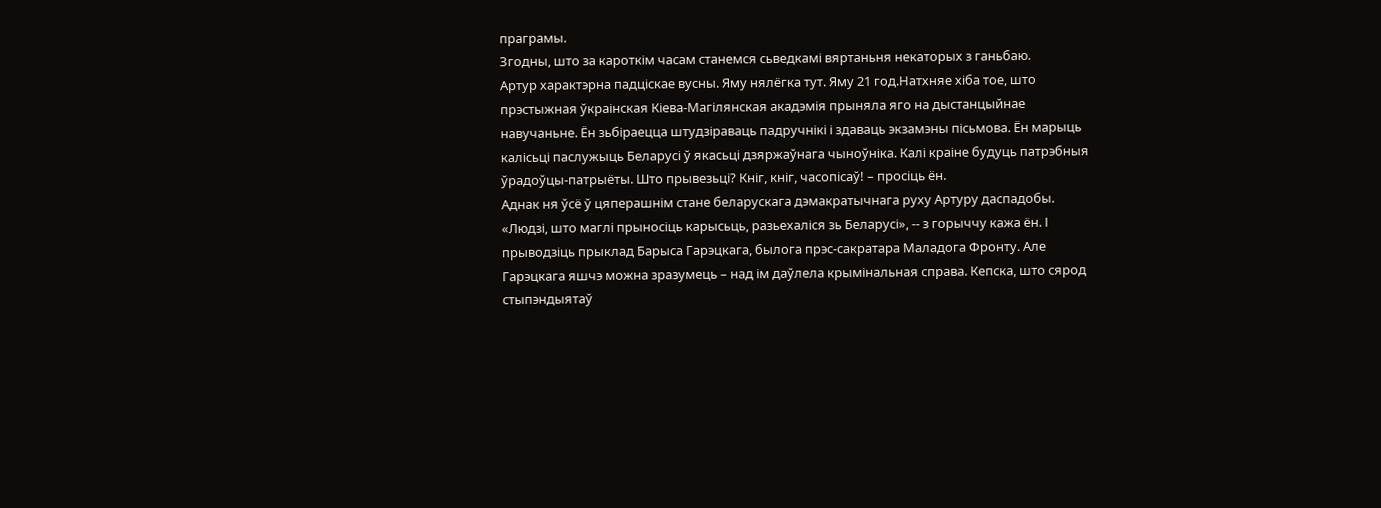праграмы.
Згодны, што за кароткім часам станемся сьведкамі вяртаньня некаторых з ганьбаю.
Артур характэрна падціскае вусны. Яму нялёгка тут. Яму 21 год.Натхняе хіба тое, што прэстыжная ўкраінская Кіева-Магілянская акадэмія прыняла яго на дыстанцыйнае навучаньне. Ён зьбіраецца штудзіраваць падручнікі і здаваць экзамэны пісьмова. Ён марыць калісьці паслужыць Беларусі ў якасьці дзяржаўнага чыноўніка. Калі краіне будуць патрэбныя ўрадоўцы-патрыёты. Што прывезьці? Кніг, кніг, часопісаў! – просіць ён.
Аднак ня ўсё ў цяперашнім стане беларускага дэмакратычнага руху Артуру даспадобы. «Людзі, што маглі прыносіць карысьць, разьехаліся зь Беларусі», -- з горыччу кажа ён. І прыводзіць прыклад Барыса Гарэцкага, былога прэс-сакратара Маладога Фронту. Але Гарэцкага яшчэ можна зразумець – над ім даўлела крымінальная справа. Кепска, што сярод стыпэндыятаў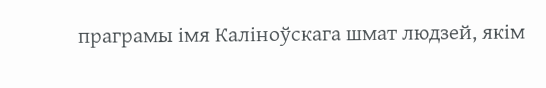праграмы імя Каліноўскага шмат людзей, якім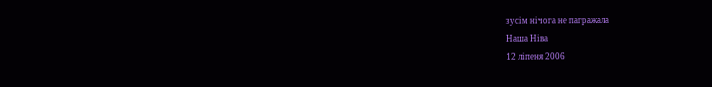зусім нічога не пагражала
Наша Ніва
12 лiпеня 2006